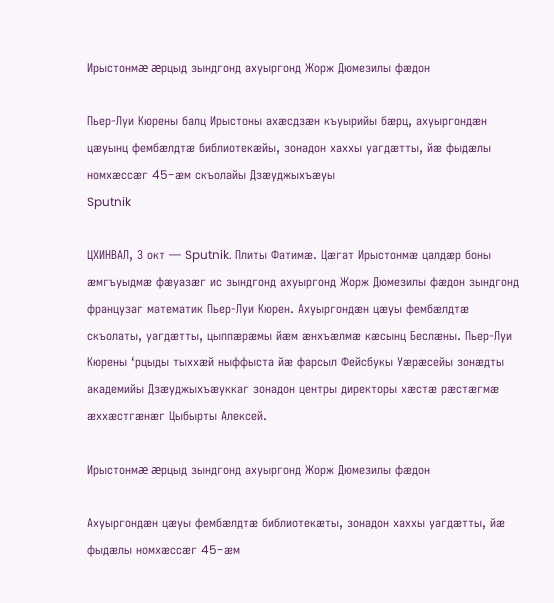Ирыстонмæ æрцыд зындгонд ахуыргонд Жорж Дюмезилы фæдон

Пьер-Луи Кюрены балц Ирыстоны ахæсдзæн къуырийы бæрц, ахуыргондæн цæуынц фембæлдтæ библиотекæйы, зонадон хаххы уагдæтты, йæ фыдæлы номхæссæг 45-æм скъолайы Дзæуджыхъæуы
Sputnik

ЦХИНВАЛ, 3 окт — Sputnik. Плиты Фатимæ. Цæгат Ирыстонмæ цалдæр боны æмгъуыдмæ фæуазæг ис зындгонд ахуыргонд Жорж Дюмезилы фæдон зындгонд французаг математик Пьер-Луи Кюрен. Ахуыргондæн цæуы фембæлдтæ скъолаты, уагдæтты, цыппæрæмы йæм æнхъæлмæ кæсынц Беслæны. Пьер-Луи Кюрены ʻрцыды тыххæй ныффыста йæ фарсыл Фейсбукы Уæрæсейы зонæдты академийы Дзæуджыхъæуккаг зонадон центры директоры хæстæ рæстæгмæ æххæстгæнæг Цыбырты Алексей.

Ирыстонмæ æрцыд зындгонд ахуыргонд Жорж Дюмезилы фæдон

Ахуыргондæн цæуы фембæлдтæ библиотекæты, зонадон хаххы уагдæтты, йæ фыдæлы номхæссæг 45-æм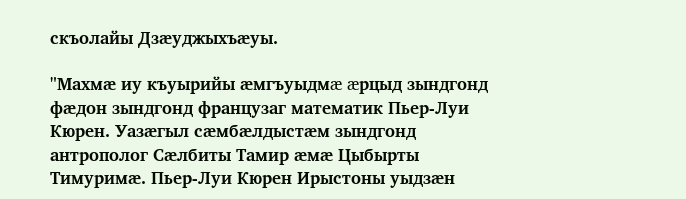скъолайы Дзæуджыхъæуы.

"Махмæ иу къуырийы æмгъуыдмæ æрцыд зындгонд фæдон зындгонд французаг математик Пьер-Луи Кюрен. Уазæгыл сæмбæлдыстæм зындгонд антрополог Сæлбиты Тамир æмæ Цыбырты Тимуримæ. Пьер-Луи Кюрен Ирыстоны уыдзæн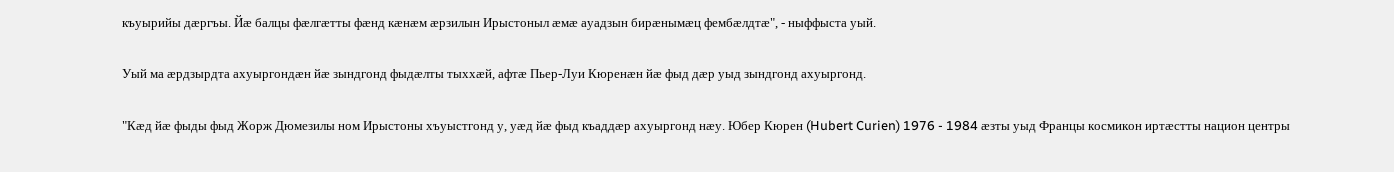къуырийы дæргъы. Йæ балцы фæлгæтты фæнд кæнæм æрзилын Ирыстоныл æмæ ауадзын бирæнымæц фембæлдтæ", - ныффыста уый.

Уый ма æрдзырдта ахуыргондæн йæ зындгонд фыдæлты тыххæй, афтæ Пьер-Луи Кюренæн йæ фыд дæр уыд зындгонд ахуыргонд.

"Кæд йæ фыды фыд Жорж Дюмезилы ном Ирыстоны хъуыстгонд у, уæд йæ фыд къаддæр ахуыргонд нæу. Юбер Кюрен (Hubert Curien) 1976 - 1984 æзты уыд Францы космикон иртæстты национ центры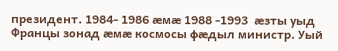президент. 1984- 1986 æмæ 1988 -1993  æзты уыд Францы зонад æмæ космосы фæдыл министр. Уый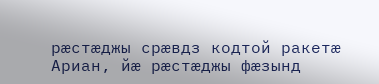рæстæджы срæвдз кодтой ракетæ Ариан, йæ рæстæджы фæзынд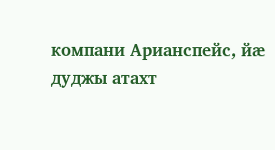компани Арианспейс, йæ дуджы атахт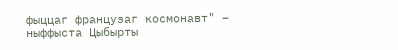фыццаг французаг космонавт" – ныффыста Цыбырты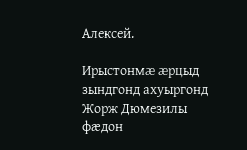Алексей.

Ирыстонмæ æрцыд зындгонд ахуыргонд Жорж Дюмезилы фæдон